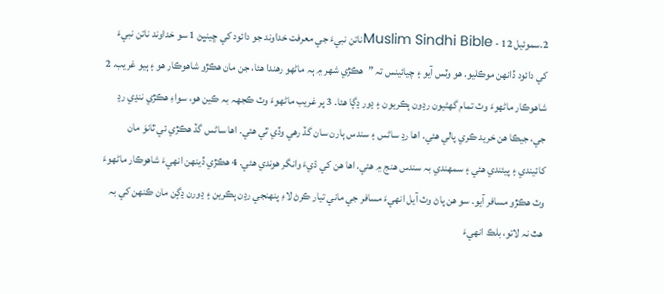2.سموئيل 12 - Muslim Sindhi Bibleناتن نبيءَ جي معرفت خداوند جو دائود کي ڇينڀڻ 1 سو خداوند ناتن نبيءَ کي دائود ڏانهن موڪليو. هو وٽس آيو ۽ چيائينس تہ ”هڪڙي شهر ۾ ٻہ ماڻهو رهندا هئا، جن مان هڪڙو شاهوڪار هو ۽ ٻيو غريب. 2 شاهوڪار ماڻهوءَ وٽ تمام گھڻيون رڍون ٻڪريون ۽ ڍور ڍڳا هئا. 3 پر غريب ماڻهوءَ وٽ ڪجھہ بہ ڪين هو، سواءِ هڪڙي ننڍي رڍ جي، جيڪا هن خريد ڪري پالي هئي. اها رڍ ساڻس ۽ سندس ٻارن سان گڏ رهي وڏي ٿي هئي. اها ساڻس گڏ هڪڙي ئي ٿانوَ مان کائيندي ۽ پيئندي هئي ۽ سمهندي بہ سندس هنج ۾ هئي. اها هن کي ڌيءَ وانگر هوندي هئي. 4 هڪڙي ڏينهن انهيءَ شاهوڪار ماڻهوءَ وٽ هڪڙو مسافر آيو. سو هن پاڻ وٽ آيل انهيءَ مسافر جي ماني تيار ڪرڻ لاءِ پنهنجي رڍن ٻڪرين ۽ ڍورن ڍڳن مان ڪنهن کي بہ هٿ نہ لاتو، بلڪ انهيءَ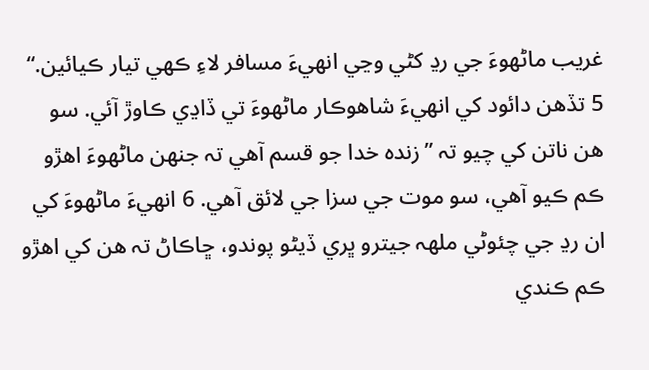غريب ماڻهوءَ جي رڍ کڻي وڃي انهيءَ مسافر لاءِ ڪهي تيار ڪيائين.“ 5 تڏهن دائود کي انهيءَ شاهوڪار ماڻهوءَ تي ڏاڍي ڪاوڙ آئي. سو هن ناتن کي چيو تہ ”زندہ خدا جو قسم آهي تہ جنهن ماڻهوءَ اهڙو ڪم ڪيو آهي، سو موت جي سزا جي لائق آهي. 6 انهيءَ ماڻهوءَ کي ان رڍ جي چئوڻي ملهہ جيترو ڀري ڏيڻو پوندو، ڇاڪاڻ تہ هن کي اهڙو ڪم ڪندي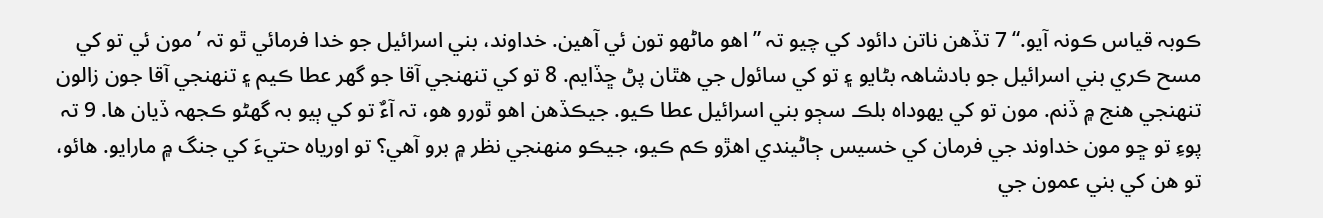ڪوبہ قياس ڪونہ آيو.“ 7 تڏهن ناتن دائود کي چيو تہ ”اهو ماڻهو تون ئي آهين. خداوند، بني اسرائيل جو خدا فرمائي ٿو تہ ’مون ئي تو کي مسح ڪري بني اسرائيل جو بادشاهہ بڻايو ۽ تو کي سائول جي هٿان پڻ ڇڏايم. 8 تو کي تنهنجي آقا جو گھر عطا ڪيم ۽ تنهنجي آقا جون زالون تنهنجي هنج ۾ ڏنم. مون تو کي يهوداہ بلڪ سڄو بني اسرائيل عطا ڪيو. جيڪڏهن اهو ٿورو هو، تہ آءٌ تو کي ٻيو بہ گھڻو ڪجھہ ڏيان ها. 9 تہ پوءِ تو ڇو مون خداوند جي فرمان کي خسيس ڄاڻيندي اهڙو ڪم ڪيو، جيڪو منهنجي نظر ۾ برو آهي؟ تو اورياہ حتيءَ کي جنگ ۾ مارايو. هائو، تو هن کي بني عمون جي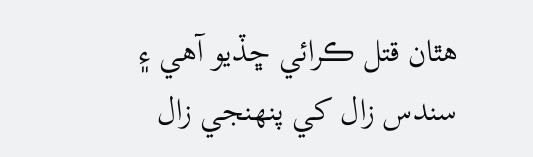هٿان قتل ڪرائي ڇڏيو آهي ۽ سندس زال کي پنهنجي زال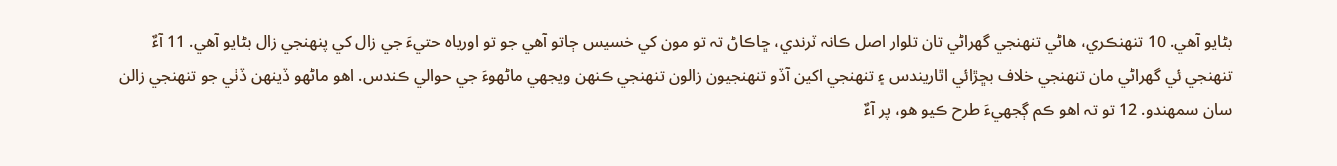بڻايو آهي. 10 تنهنڪري، هاڻي تنهنجي گھراڻي تان تلوار اصل ڪانہ ٽرندي، ڇاڪاڻ تہ تو مون کي خسيس ڄاتو آهي جو تو اورياہ حتيءَ جي زال کي پنهنجي زال بڻايو آهي. 11 آءٌ تنهنجي ئي گھراڻي مان تنهنجي خلاف بڇڙائي اٿاريندس ۽ تنهنجي اکين آڏو تنهنجيون زالون تنهنجي ڪنهن ويجھي ماڻهوءَ جي حوالي ڪندس. اهو ماڻهو ڏينهن ڏٺي جو تنهنجي زالن سان سمهندو. 12 تو تہ اهو ڪم ڳجھيءَ طرح ڪيو هو، پر آءٌ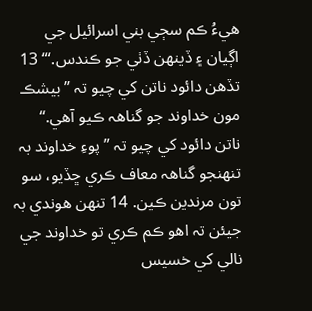هيءُ ڪم سڄي بني اسرائيل جي اڳيان ۽ ڏينهن ڏٺي جو ڪندس.‘“ 13 تڏهن دائود ناتن کي چيو تہ ”بيشڪ مون خداوند جو گناهہ ڪيو آهي.“ ناتن دائود کي چيو تہ ”پوءِ خداوند بہ تنهنجو گناهہ معاف ڪري ڇڏيو، سو تون مرندين ڪين. 14 تنهن هوندي بہ جيئن تہ اهو ڪم ڪري تو خداوند جي نالي کي خسيس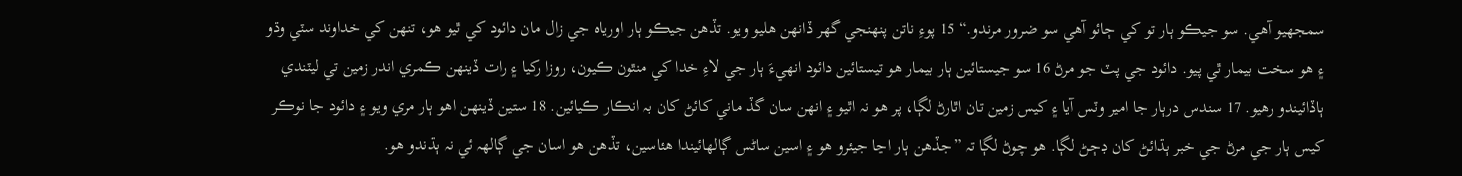سمجھيو آهي. سو جيڪو ٻار تو کي ڄائو آهي سو ضرور مرندو.“ 15 پوءِ ناتن پنهنجي گھر ڏانهن هليو ويو. تڏهن جيڪو ٻار اورياہ جي زال مان دائود کي ٿيو هو، تنهن کي خداوند سٽي وڌو ۽ هو سخت بيمار ٿي پيو. دائود جي پٽ جو مرڻ 16 سو جيستائين ٻار بيمار هو تيستائين دائود انهيءَ ٻار جي لاءِ خدا کي منٿون ڪيون، روزا رکيا ۽ رات ڏينهن ڪمري اندر زمين تي ليٽندي ٻاڏائيندو رهيو. 17 سندس درٻار جا امير وٽس آيا ۽ کيس زمين تان اٿارڻ لڳا، پر هو نہ اٿيو ۽ انهن سان گڏ ماني کائڻ کان بہ انڪار ڪيائين. 18 ستين ڏينهن اهو ٻار مري ويو ۽ دائود جا نوڪر کيس ٻار جي مرڻ جي خبر ٻڌائڻ کان ڊڄڻ لڳا. هو چوڻ لڳا تہ ”جڏهن ٻار اڃا جيئرو هو ۽ اسين ساڻس ڳالهائيندا هئاسين، تڏهن هو اسان جي ڳالهہ ئي نہ ٻڌندو هو.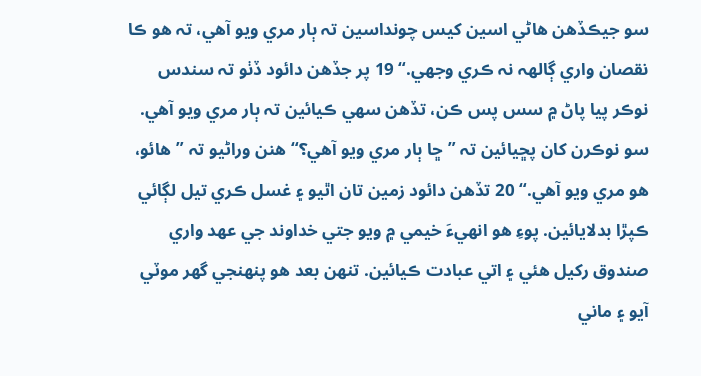سو جيڪڏهن هاڻي اسين کيس چونداسين تہ ٻار مري ويو آهي، تہ هو ڪا نقصان واري ڳالهہ نہ ڪري وجھي.“ 19 پر جڏهن دائود ڏٺو تہ سندس نوڪر پيا پاڻ ۾ سس پس ڪن، تڏهن سهي ڪيائين تہ ٻار مري ويو آهي. سو نوڪرن کان پڇيائين تہ ”ڇا ٻار مري ويو آهي؟“ هنن وراڻيو تہ ”هائو، هو مري ويو آهي.“ 20 تڏهن دائود زمين تان اٿيو ۽ غسل ڪري تيل لڳائي ڪپڙا بدلايائين. پوءِ هو انهيءَ خيمي ۾ ويو جتي خداوند جي عهد واري صندوق رکيل هئي ۽ اتي عبادت ڪيائين. تنهن بعد هو پنهنجي گھر موٽي آيو ۽ ماني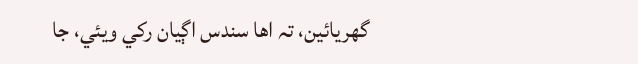گھريائين، تہ اها سندس اڳيان رکي ويئي، جا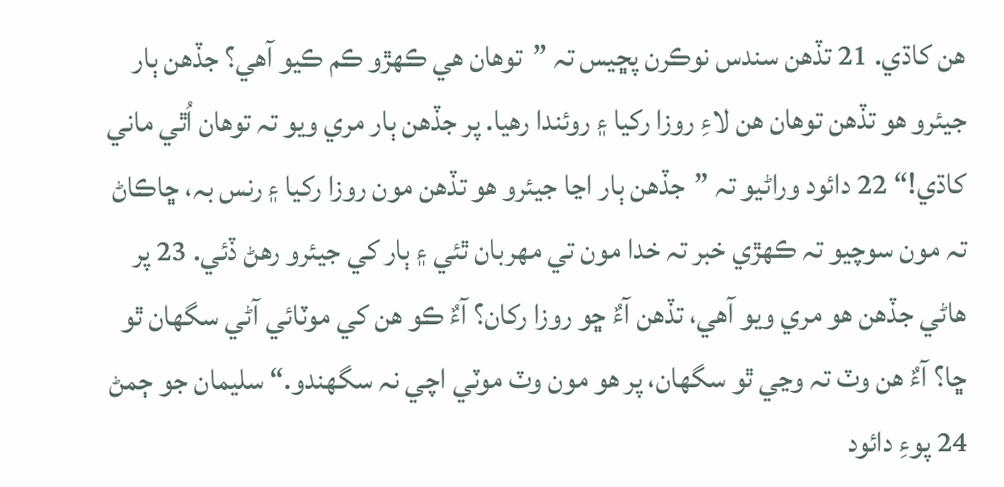هن کاڌي. 21 تڏهن سندس نوڪرن پڇيس تہ ”توهان هي ڪهڙو ڪم ڪيو آهي؟ جڏهن ٻار جيئرو هو تڏهن توهان هن لاءِ روزا رکيا ۽ روئندا رهيا. پر جڏهن ٻار مري ويو تہ توهان اُٿي ماني کاڌي!“ 22 دائود وراڻيو تہ ”جڏهن ٻار اڃا جيئرو هو تڏهن مون روزا رکيا ۽ رنس بہ، ڇاڪاڻ تہ مون سوچيو تہ ڪهڙي خبر تہ خدا مون تي مهربان ٿئي ۽ ٻار کي جيئرو رهڻ ڏئي. 23 پر هاڻي جڏهن هو مري ويو آهي، تڏهن آءٌ ڇو روزا رکان؟ آءٌ ڪو هن کي موٽائي آڻي سگھان ٿو ڇا؟ آءٌ هن وٽ تہ وڃي ٿو سگھان، پر هو مون وٽ موٽي اچي نہ سگھندو.“ سليمان جو ڄمڻ 24 پوءِ دائود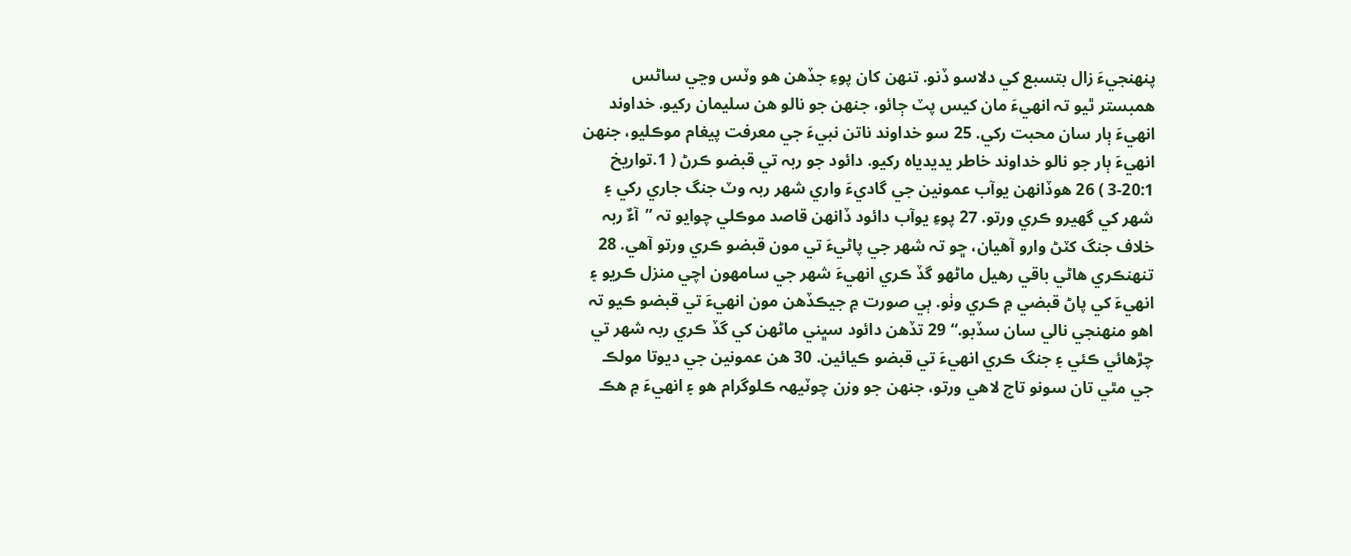پنهنجيءَ زال بتسبع کي دلاسو ڏنو. تنهن کان پوءِ جڏهن هو وٽس وڃي ساڻس همبستر ٿيو تہ انهيءَ مان کيس پٽ ڄائو، جنهن جو نالو هن سليمان رکيو. خداوند انهيءَ ٻار سان محبت رکي. 25 سو خداوند ناتن نبيءَ جي معرفت پيغام موڪليو، جنهن انهيءَ ٻار جو نالو خداوند خاطر يديدياہ رکيو. دائود جو ربہ تي قبضو ڪرڻ ( 1.تواريخ 20:1-3 ) 26 هوڏانهن يوآب عمونين جي گاديءَ واري شهر ربہ وٽ جنگ جاري رکي ۽ شهر کي گھيرو ڪري ورتو. 27 پوءِ يوآب دائود ڏانهن قاصد موڪلي چوايو تہ ”آءٌ ربہ خلاف جنگ کٽڻ وارو آهيان، ڇو تہ شهر جي پاڻيءَ تي مون قبضو ڪري ورتو آهي. 28 تنهنڪري هاڻي باقي رهيل ماڻهو گڏ ڪري انهيءَ شهر جي سامهون اچي منزل ڪريو ۽ انهيءَ کي پاڻ قبضي ۾ ڪري وٺو. ٻي صورت ۾ جيڪڏهن مون انهيءَ تي قبضو ڪيو تہ اهو منهنجي نالي سان سڏبو.“ 29 تڏهن دائود سڀني ماڻهن کي گڏ ڪري ربہ شهر تي چڙهائي ڪئي ۽ جنگ ڪري انهيءَ تي قبضو ڪيائين. 30 هن عمونين جي ديوتا مولڪ جي مٿي تان سونو تاج لاهي ورتو، جنهن جو وزن چوٽيهہ ڪلوگرام هو ۽ انهيءَ ۾ هڪ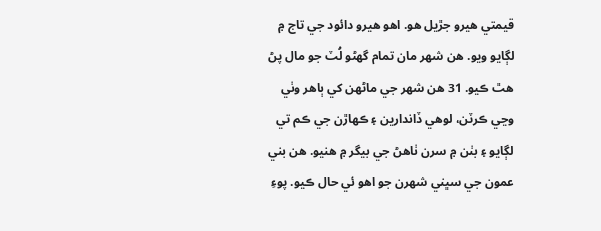قيمتي هيرو جڙيل هو. اهو هيرو دائود جي تاج ۾ لڳايو ويو. هن شهر مان تمام گھڻو لُٽ جو مال پڻ هٿ ڪيو. 31 هن شهر جي ماڻهن کي ٻاهر وٺي وڃي ڪرٽن، لوهي ڏاندارين ۽ ڪهاڙن جي ڪم تي لڳايو ۽ بٺن ۾ سرن ٺاهڻ جي بيگر ۾ هنيو. هن بني عمون جي سڀني شهرن جو اهو ئي حال ڪيو. پوءِ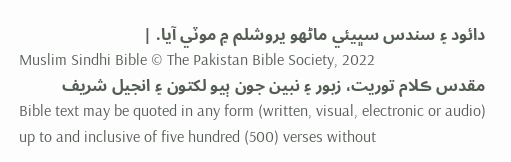دائود ۽ سندس سڀيئي ماڻهو يروشلم ۾ موٽي آيا. |
Muslim Sindhi Bible © The Pakistan Bible Society, 2022
مقدس ڪلام توريت، زبور ۽ نبين جون ٻيو لکتون ۽ انجيل شريف
Bible text may be quoted in any form (written, visual, electronic or audio) up to and inclusive of five hundred (500) verses without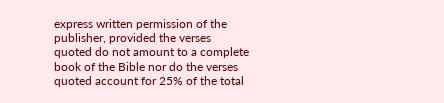express written permission of the publisher, provided the verses quoted do not amount to a complete book of the Bible nor do the verses quoted account for 25% of the total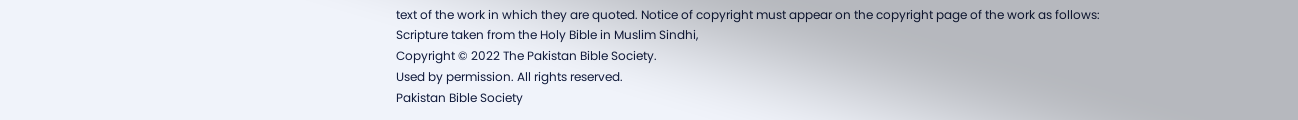text of the work in which they are quoted. Notice of copyright must appear on the copyright page of the work as follows:
Scripture taken from the Holy Bible in Muslim Sindhi,
Copyright © 2022 The Pakistan Bible Society.
Used by permission. All rights reserved.
Pakistan Bible Society